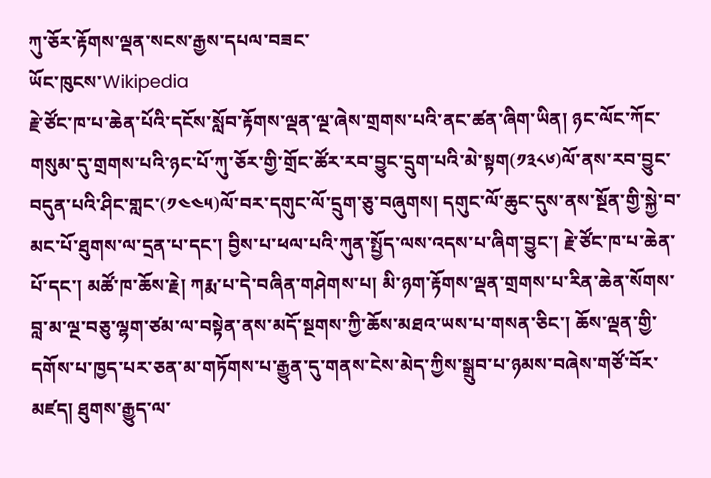ཀུ་ཅོར་རྟོགས་ལྡན་སངས་རྒྱས་དཔལ་བཟང་
ཡོང་ཁུངས་Wikipedia
རྗེ་ཙོང་ཁ་པ་ཆེན་པོའི་དངོས་སློབ་རྟོགས་ལྡན་ལྔ་ཞེས་གྲགས་པའི་ནང་ཚན་ཞིག་ཡིན། ཉང་ལོང་ཀོང་གསུམ་དུ་གྲགས་པའི་ཉང་པོ་ཀུ་ཅོར་གྱི་གྲོང་ཚོར་རབ་བྱུང་དྲུག་པའི་མེ་སྟག(༡༣༨༦)ལོ་ནས་རབ་བྱུང་བདུན་པའི་ཤིང་གླང་(༡༤༤༥)ལོ་བར་དགུང་ལོ་དྲུག་ཅུ་བཞུགས། དགུང་ལོ་ཆུང་དུས་ནས་སྔོན་གྱི་སྐྱེ་བ་མང་པོ་ཐུགས་ལ་དྲན་པ་དང་། བྱིས་པ་ཕལ་པའི་ཀུན་སྤྱོད་ལས་འདས་པ་ཞིག་བྱུང་། རྗེ་ཙོང་ཁ་པ་ཆེན་པོ་དང་། མཚོ་ཁ་ཆོས་རྗེ། ཀརྨ་པ་དེ་བཞིན་གཤེགས་པ། མི་ཉག་རྟོགས་ལྡན་གྲགས་པ་རིན་ཆེན་སོགས་བླ་མ་ལྔ་བཅུ་ལྷག་ཙམ་ལ་བསྟེན་ནས་མདོ་སྔགས་ཀྱི་ཆོས་མཐའ་ཡས་པ་གསན་ཅིང་། ཆོས་ལྡན་གྱི་དགོས་པ་ཁྱད་པར་ཅན་མ་གཏོགས་པ་རྒྱུན་དུ་གནས་ངེས་མེད་ཀྱིས་སྒྲུབ་པ་ཉམས་བཞེས་གཙོ་བོར་མཛད། ཐུགས་རྒྱུད་ལ་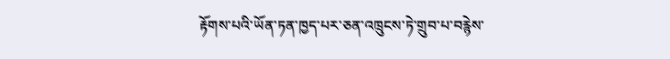རྟོགས་པའི་ཡོན་ཏན་ཁྱད་པར་ཅན་འཁྲུངས་ཏེ་གྲུབ་པ་བརྙེས་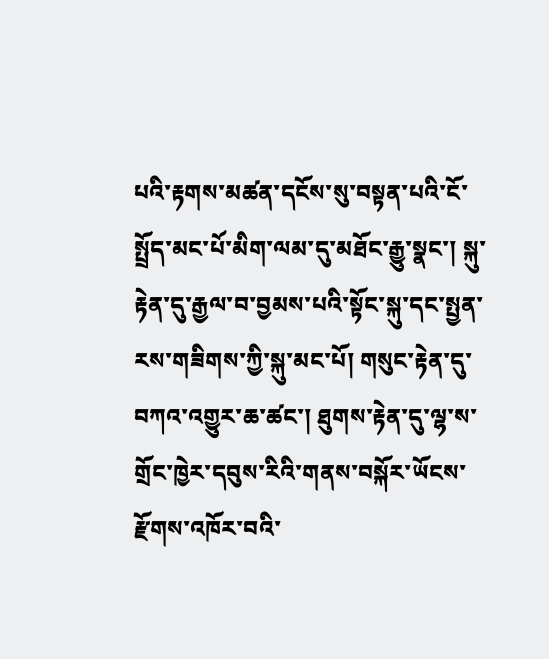པའི་རྟགས་མཚན་དངོས་སུ་བསྟན་པའི་ངོ་སྤྲོད་མང་པོ་མིག་ལམ་དུ་མཐོང་རྒྱུ་སྣང་། སྐུ་རྟེན་དུ་རྒྱལ་བ་བྱམས་པའི་སྟོང་སྐུ་དང་སྤྱན་རས་གཟིགས་ཀྱི་སྐུ་མང་པོ། གསུང་རྟེན་དུ་བཀའ་འགྱུར་ཆ་ཚང་། ཐུགས་རྟེན་དུ་ལྷ་ས་གྲོང་ཁྱེར་དབུས་རིའི་གནས་བསྐོར་ཡོངས་རྫོགས་འཁོར་བའི་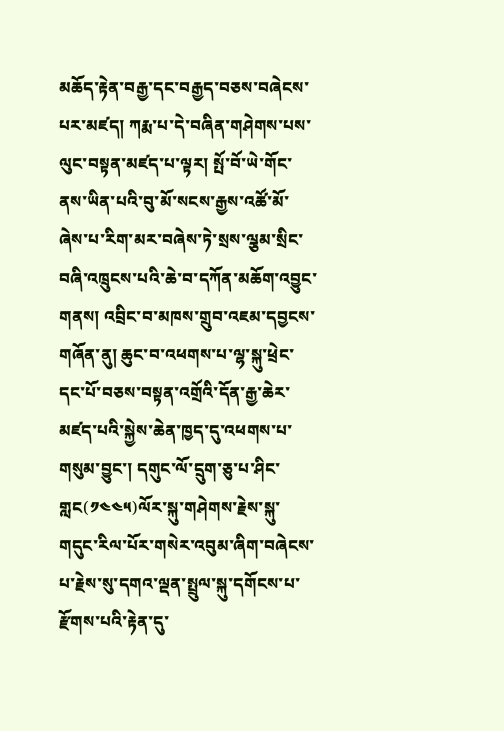མཆོད་རྟེན་བརྒྱ་དང་བརྒྱད་བཅས་བཞེངས་པར་མཛད། ཀརྨ་པ་དེ་བཞིན་གཤེགས་པས་ལུང་བསྟན་མཛད་པ་ལྟར། སྤོ་བོ་ཡེ་གོང་ནས་ཡིན་པའི་བུ་མོ་སངས་རྒྱས་འཚོ་མོ་ཞེས་པ་རིག་མར་བཞེས་ཏེ་སྲས་ལྕམ་སྲིང་བཞི་འཁྲུངས་པའི་ཆེ་བ་དཀོན་མཆོག་འབྱུང་གནས། འབྲིང་བ་མཁས་གྲུབ་འཇམ་དབྱངས་གཞོན་ནུ། ཆུང་བ་འཕགས་པ་ལྷ་སྐུ་ཕྲེང་དང་པོ་བཅས་བསྟན་འགྲོའི་དོན་རྒྱ་ཆེར་མཛད་པའི་སྐྱེས་ཆེན་ཁྱད་དུ་འཕགས་པ་གསུམ་བྱུང་། དགུང་ལོ་དྲུག་ཅུ་པ་ཤིང་གླང(༡༤༤༥)ལོར་སྐུ་གཤེགས་རྗེས་སྐུ་གདུང་རིལ་པོར་གསེར་འབུམ་ཞིག་བཞེངས་པ་རྗེས་སུ་དགའ་ལྡན་སྤྲུལ་སྐུ་དགོངས་པ་རྫོགས་པའི་རྟེན་དུ་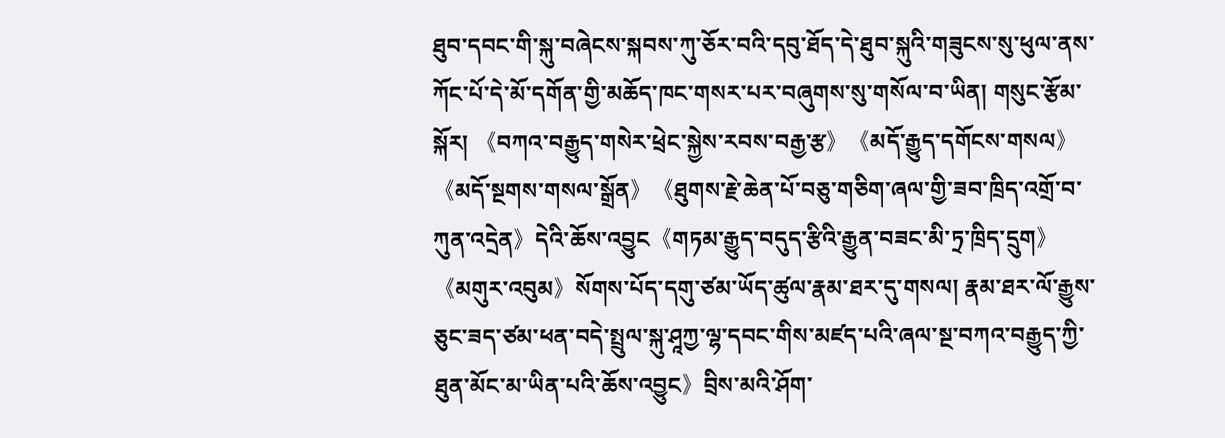ཐུབ་དབང་གི་སྐུ་བཞེངས་སྐབས་ཀུ་ཅོར་བའི་དབུ་ཐོད་དེ་ཐུབ་སྐུའི་གཟུངས་སུ་ཕུལ་ནས་ཀོང་པོ་དེ་མོ་དགོན་གྱི་མཆོད་ཁང་གསར་པར་བཞུགས་སུ་གསོལ་བ་ཡིན། གསུང་རྩོམ་སྐོར། 《བཀའ་བརྒྱུད་གསེར་ཕྲེང་སྐྱེས་རབས་བརྒྱ་རྩ》《མདོ་རྒྱུད་དགོངས་གསལ》《མདོ་སྔགས་གསལ་སྒྲོན》《ཐུགས་རྗེ་ཆེན་པོ་བཅུ་གཅིག་ཞལ་གྱི་ཟབ་ཁྲིད་འགྲོ་བ་ཀུན་འདྲེན》དེའི་ཆོས་འབྱུང《གཏམ་རྒྱུད་བདུད་རྩིའི་རྒྱུན་བཟང་མི་ཏྲ་ཁྲིད་དྲུག》《མགུར་འབུམ》སོགས་པོད་དགུ་ཙམ་ཡོད་ཚུལ་རྣམ་ཐར་དུ་གསལ། རྣམ་ཐར་ལོ་རྒྱུས་ཅུང་ཟད་ཙམ་ཕན་བདེ་སྤྲུལ་སྐུ་ཤཱཀྱ་ལྷ་དབང་གིས་མཛད་པའི་ཞལ་སྔ་བཀའ་བརྒྱུད་ཀྱི་ཐུན་མོང་མ་ཡིན་པའི་ཆོས་འབྱུང》བྲིས་མའི་ཤོག་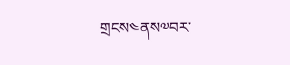གྲངས༤ནས༧བར་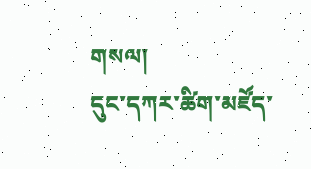གསལ།
དུང་དཀར་ཚིག་མཛོད་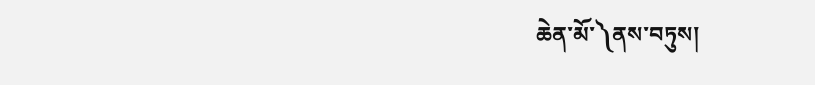ཆེན་མོ་༽ནས་བཏུས།